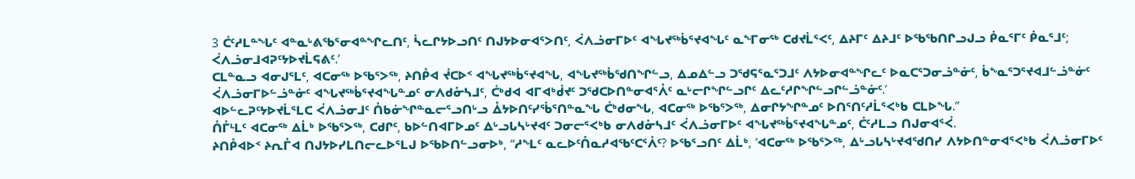3 ᑖᑦᓱᒪᓐᖓᑦ ᐊᓐᓇᒡᕕᖃᕐᓂᐊᓐᖏᓚᑎᑦ, ᓵᓚᒋᔭᐅᓗᑎᑦ ᑎᒍᔭᐅᓂᐊᕐᐳᑎᑦ, ᐹᐱᓘᓂᒥᐅᑦ ᐊᖓᔪᖅᑳᕐᔪᐊᖓᑦ ᓇᖕᒥᓂᖅ ᑕᑯᔪᒫᕐᐸᑦ, ᐃᔨᒥᑦ ᐃᔨᒧᑦ ᐅᖃᖃᑎᒋᓗᒍᓗ ᑮᓇᕐᒥᑦ ᑮᓇᕐᒧᑦ; ᐹᐱᓘᓂᒧᐊᕈᑦᔭᐅᔪᒫᕋᕕᑦ.’
ᑕᒪᓐᓇᓗ ᐊᓂᒍᕐᒪᑦ, ᐊᑕᓂᖅ ᐅᖃᕐᐳᖅ, ᔨᑎᑬᐊ ᔫᑕᐅᑉ ᐊᖓᔪᖅᑳᕐᔪᐊᖓ, ᐊᖓᔪᖅᑳᖁᑎᖏᓪᓗ, ᐃᓄᐃᓪᓗ ᑐᖁᕋᕐᓇᕐᑐᒧᑦ ᐱᔭᐅᓂᐊᓐᖏᓚᑦ ᐅᓇᑕᕐᑐᓂᓘᓐᓃᑦ, ᑳᖕᓇᕐᑐᕐᔪᐊᒧᓪᓘᓐᓃᑦ ᐹᐱᓘᓂᒥᐅᓪᓘᓐᓃᑦ ᐊᖓᔪᖅᑳᕐᔪᐊᖓᓐᓄᑦ ᓂᐱᑯᓁᓴᒧᑦ, ᑖᒃᑯᐊ ᐊᒥᐊᒃᑰᔪᑦ ᑐᖁᑕᐅᑎᓐᓂᐊᕐᐰᑦ ᓇᒡᓕᒋᖏᓪᓗᒋᑦ ᐃᓚᑦᓱᒋᖏᓪᓗᒋᓪᓘᓐᓃᑦ.’
ᐊᐅᓪᓚᕈᑦᔭᐅᔪᒫᕐᒪᑕ ᐹᐱᓘᓂᒧᑦ ᑍᑲᓃᖏᓐᓇᓕᕐᓗᑎᒡᓗ ᐂᔭᐅᑎᑦᓯᖄᕐᑎᓐᓇᖓ ᑖᒃᑯᓂᖓ, ᐊᑕᓂᖅ ᐅᖃᕐᐳᖅ, ᐃᓂᒋᔭᖏᓐᓄᑦ ᐅᑎᕐᑎᑦᓱᒫᕐᐸᒃᑲ ᑕᒪᐅᖓ.”
ᑍᒤᒻᒪᑦ ᐊᑕᓂᖅ ᐃᒫᒃ ᐅᖃᕐᐳᖅ, ᑕᑯᒋᑦ, ᑲᐅᓪᑎᐊᒥᐅᓄᑦ ᐃᒡᓗᒐᓴᒡᔪᐊᑦ ᑐᓂᓕᕐᐸᒃᑲ ᓂᐱᑯᓁᓴᒧᑦ ᐹᐱᓘᓂᒥᐅᑦ ᐊᖓᔪᖅᑳᕐᔪᐊᖓᓐᓄᑦ, ᑖᑦᓱᒪᓗ ᑎᒍᓂᐊᕐᐹ.
ᔨᑎᑬᐊᐅᑉ ᔨᕆᒤᐊ ᑎᒍᔭᐅᓯᒪᑎᓕᓚᐅᕐᒪᒍ ᐅᖃᐅᑎᓪᓗᓂᐅᒃ, “ᓱᖕᒪᑦ ᓇᓚᐅᑦᑍᓇᓱᐊᖃᑦᑕᕐᐲᑦ? ᐅᖃᕐᓗᑎᑦ ᐃᒫᒃ, ‘ᐊᑕᓂᖅ ᐅᖃᕐᐳᖅ, ᐃᒡᓗᒐᓴᒡᔪᐊᖁᑎᓯ ᐱᔭᐅᑎᓐᓂᐊᕐᐸᒃᑲ ᐹᐱᓘᓂᒥᐅᑦ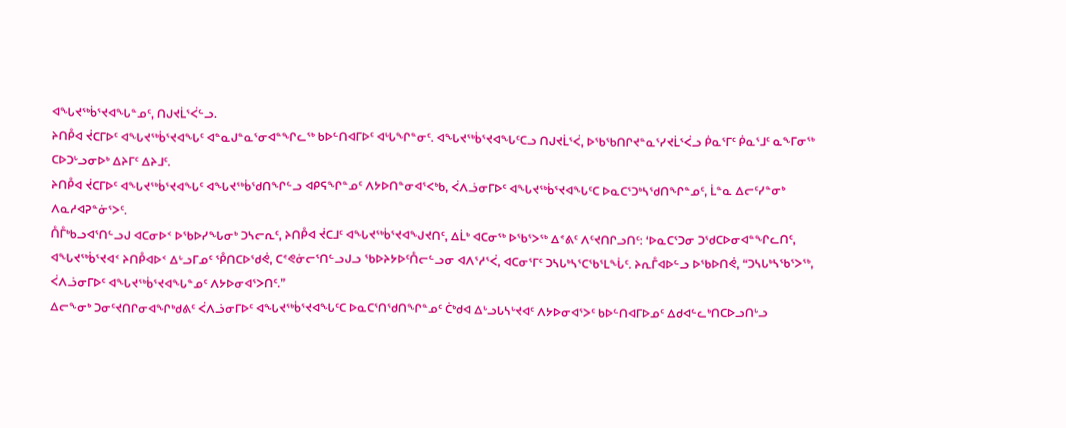ᐊᖓᔪᖅᑳᕐᔪᐊᖓᓐᓄᑦ, ᑎᒍᔪᒫᕐᐹᓪᓗ.
ᔨᑎᑬᐊ ᔫᑕᒥᐅᑦ ᐊᖓᔪᖅᑳᕐᔪᐊᖓᑦ ᐊᓐᓇᒍᓐᓇᕐᓂᐊᓐᖏᓚᖅ ᑲᐅᓪᑎᐊᒥᐅᑦ ᐊᒡᒐᖏᓐᓂᑦ. ᐊᖓᔪᖅᑳᕐᔪᐊᖓᑦᑕᓗ ᑎᒍᔪᒫᕐᐹ, ᐅᖃᖃᑎᒋᔪᓐᓇᕐᓯᔪᒫᕐᐹᓗ ᑮᓇᕐᒥᑦ ᑮᓇᕐᒧᑦ ᓇᖕᒥᓂᖅ ᑕᐅᑐᒡᓗᓂᐅᒃ ᐃᔨᒥᑦ ᐃᔨᒧᑦ.
ᔨᑎᑬᐊ ᔫᑕᒥᐅᑦ ᐊᖓᔪᖅᑳᕐᔪᐊᖓᑦ ᐊᖓᔪᖅᑳᖁᑎᖏᓪᓗ ᐊᑭᕋᖏᓐᓄᑦ ᐱᔭᐅᑎᓐᓂᐊᕐᐸᒃᑲ, ᐹᐱᓘᓂᒥᐅᑦ ᐊᖓᔪᖅᑳᕐᔪᐊᖓᑦᑕ ᐅᓇᑕᕐᑐᒃᓴᖁᑎᖏᓐᓄᑦ, ᒫᓐᓇ ᐃᓕᑦᓯᓐᓂᒃ ᐱᓇᓱᐊᕈᓐᓃᕐᐳᑦ.
ᑍᒤᒃᑲᓗᐊᕐᑎᓪᓗᒍ ᐊᑕᓂᐅᑉ ᐅᖃᐅᓯᖓᓂᒃ ᑐᓴᓕᕆᑦ, ᔨᑎᑬᐊ ᔫᑕᒧᑦ ᐊᖓᔪᖅᑳᕐᔪᐊᖑᔪᑎᑦ, ᐃᒫᒃ ᐊᑕᓂᖅ ᐅᖃᕐᐳᖅ ᐃᕝᕕᑦ ᐱᑦᔪᑎᒋᓗᑎᑦ: ‘ᐅᓇᑕᕐᑐᓂ ᑐᖁᑕᐅᓂᐊᓐᖏᓚᑎᑦ,
ᐊᖓᔪᖅᑳᕐᔪᐊᑉ ᔨᑎᑬᐊᐅᑉ ᐃᒡᓗᒥᓄᑦ ᕾᑎᑕᐅᖁᕚ, ᑕᕝᕙᓃᓕᕐᑎᓪᓗᒍᓗ ᖃᐅᔨᔭᐅᑦᑍᓕᓪᓗᓂ ᐊᐱᕐᓱᕐᐹ, ᐊᑕᓂᕐᒥᑦ ᑐᓴᒐᒃᓴᕐᑕᖃᕐᒪᖔᑦ. ᔨᕆᒤᐊᐅᓪᓗ ᐅᖃᐅᑎᕚ, “ᑐᓴᒐᒃᓴᖃᕐᐳᖅ, ᐹᐱᓘᓂᒥᐅᑦ ᐊᖓᔪᖅᑳᕐᔪᐊᖓᓐᓄᑦ ᐱᔭᐅᓂᐊᕐᐳᑎᑦ.”
ᐃᓕᖕᓂᒃ ᑐᓂᑦᔪᑎᒋᓂᐊᖏᒃᑯᕕᑦ ᐹᐱᓘᓂᒥᐅᑦ ᐊᖓᔪᖅᑳᕐᔪᐊᖓᑦᑕ ᐅᓇᑕᕐᑎᖁᑎᖏᓐᓄᑦ ᑖᒃᑯᐊ ᐃᒡᓗᒐᓴᒡᔪᐊᑦ ᐱᔭᐅᓂᐊᕐᐳᑦ ᑲᐅᓪᑎᐊᒥᐅᓄᑦ ᐃᑯᐊᓪᓚᒃᑎᑕᐅᓗᑎᒡᓗ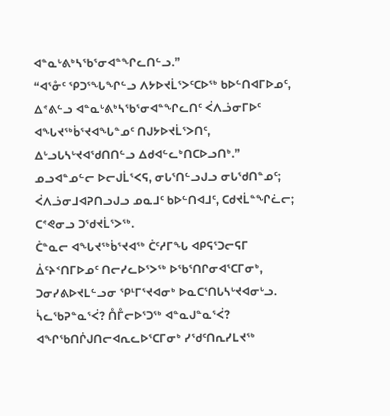ᐊᓐᓇᒡᕕᒃᓴᖃᕐᓂᐊᓐᖏᓚᑎᓪᓗ.”
“ᐊᕐᓁᑦ ᕿᑐᕐᖓᖏᓪᓗ ᐱᔭᐅᔪᒫᕐᐳᑦᑕᐅᖅ ᑲᐅᓪᑎᐊᒥᐅᓄᑦ, ᐃᕝᕕᓪᓗ ᐊᓐᓇᒡᕕᒃᓴᖃᕐᓂᐊᓐᖏᓚᑎᑦ ᐹᐱᓘᓂᒥᐅᑦ ᐊᖓᔪᖅᑳᕐᔪᐊᖓᓐᓄᑦ ᑎᒍᔭᐅᔪᒫᕐᐳᑎᑦ, ᐃᒡᓗᒐᓴᒡᔪᐊᖁᑎᑎᓪᓗ ᐃᑯᐊᓪᓚᒃᑎᑕᐅᓗᑎᒃ.”
ᓄᓗᐊᓐᓄᓪᓕ ᐅᓕᒍᒫᕐᐸᕋ, ᓂᒐᕐᑎᓪᓗᒍᓗ ᓂᒐᖁᑎᓐᓄᑦ; ᐹᐱᓘᓂᒧᐊᕈᑎᓗᒍᓗ ᓄᓇᒧᑦ ᑲᐅᓪᑎᐊᒧᑦ, ᑕᑯᔪᒫᓐᖏᓛᓕ; ᑕᕝᕙᓂᓗ ᑐᖁᔪᒫᕐᐳᖅ.
ᑖᓐᓇᓕ ᐊᖓᔪᖅᑳᕐᔪᐊᖅ ᑖᑦᓱᒥᖓ ᐊᑭᕋᕐᑐᓕᕋᒥ ᐄᑦᔨᑉᑎᒥᐅᓄᑦ ᑎᓕᓯᓚᐅᕐᐳᖅ ᐅᖃᕐᑎᒋᓂᐊᕐᑕᒥᓂᒃ, ᑐᓂᓯᕕᐅᔪᒪᓪᓗᓂ ᕿᒻᒥᕐᔪᐊᓂᒃ ᐅᓇᑕᕐᑎᒐᓴᒡᔪᐊᓂᒡᓗ. ᓵᓚᖃᕈᓐᓇᕐᐹ? ᑍᒤᓕᐅᕐᑐᖅ ᐊᓐᓇᒍᓐᓇᕐᐹ? ᐊᖏᖃᑎᒌᒍᑎᓕᐊᕆᓚᐅᕐᑕᒥᓂᒃ ᓯᖁᑦᑎᕆᓯᒪᔪᖅ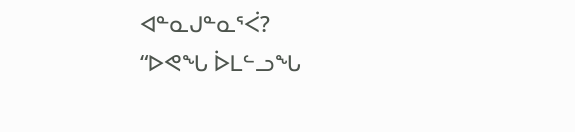ᐊᓐᓇᒍᓐᓇᕐᐹ?
“ᐅᕙᖓ ᐆᒪᓪᓗᖓ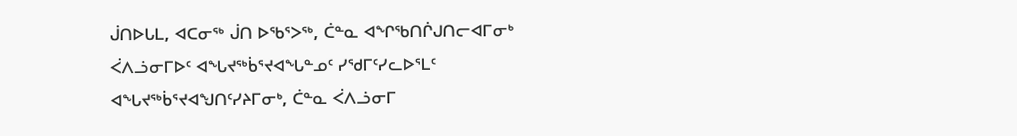ᒎᑎᐅᒐᒪ, ᐊᑕᓂᖅ ᒎᑎ ᐅᖃᕐᐳᖅ, ᑖᓐᓇ ᐊᖏᖃᑎᒌᒍᑎᓕᐊᒥᓂᒃ ᐹᐱᓘᓂᒥᐅᑦ ᐊᖓᔪᖅᑳᕐᔪᐊᖓᓐᓄᑦ ᓯᖁᒥᑦᓯᓚᐅᕐᒪᑦ ᐊᖓᔪᖅᑳᕐᔪᐊᖑᑎᑦᓯᔨᒥᓂᒃ, ᑖᓐᓇ ᐹᐱᓘᓂᒥ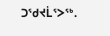ᑐᖁᔪᒫᕐᐳᖅ.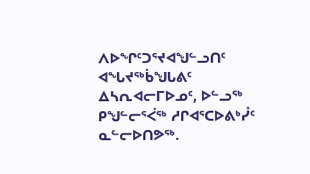ᐱᐅᖏᑦᑐᕐᔪᐊᖑᓪᓗᑎᑦ ᐊᖓᔪᖅᑳᖑᒐᕕᑦ ᐃᓴᕆᐊᓕᒥᐅᓄᑦ, ᐅᓪᓗᖅ ᑭᖑᓪᓕᕐᐹᖅ ᓱᒋᐊᕐᑕᐅᕕᒃᓮᑦ ᓇᓪᓕᐅᑎᕗᖅ.